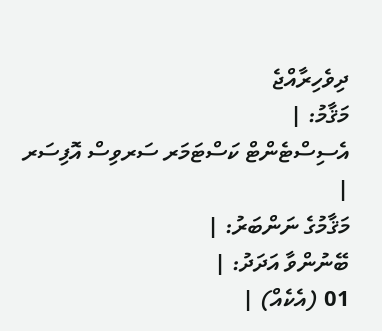ދިވެހިރާއްޖެ
މަޤާމު: |
އެސިސްޓެންޓް ކަސްޓަމަރ ސަރވިސް އޮފިސަރ |
މަޤާމުގެ ނަންބަރު: |
ބޭނުންވާ އަދަދު: |
01 (އެކެއް) |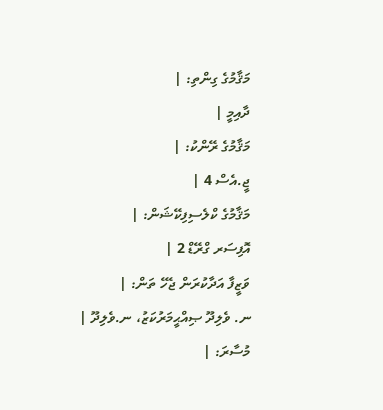މަޤާމުގެ ގިންތި: |
ދާއިމީ |
މަޤާމުގެ ރޭންކު: |
ޖީ.އެސް 4 |
މަޤާމުގެ ކްލެސިފިކޭޝަން: |
އޮފިސަރ ގްރޭޑް 2 |
ވަޒީފާ އަދާކުރަން ޖެހޭ ތަން: |
ނ. ވެލިދޫ ޞިއްޙީމަރުކަޒު، ނ.ވެލިދޫ |
މުސާރަ: |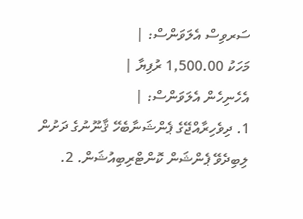ސަރވިސް އެލަވަންސް: |
މަހަކު 1,500.00 ރުފިޔާ |
އެހެނިހެން އެލަވަންސް: |
1. ދިވެހިރާއްޖޭގެ ޕެންޝަނާބެހޭ ޤާނޫނުގެ ދަށުން ލިބިދެވޭ ޕެންޝަން ކޮންޓްރިބިއުޝަން. 2.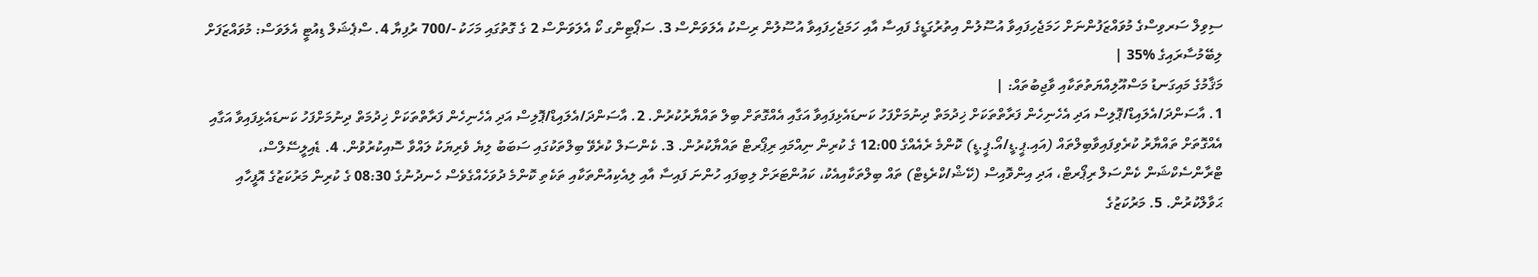ސިވިލް ސަރވިސްގެ މުވައްޒަފުންނަށް ހަމަޖެހިފައިވާ އުސޫލުން އިތުރުގަޑީގެ ފައިސާ އާއި ހަމަޖެހިފައިވާ އުސޫލުން ރިސްކު އެލަވަންސް 3. ސަޕޯޓިންގ ކޯ އެލަވަންސް 2 ގެ ގޮތުގައި މަހަކު -/700 ރުފިޔާ 4. ސްޕެޝަލް ޑިއުޓީ އެލަވަސް: މުވައްޒަފަށް ލިބޭމުސާރައިގެ %35 |
މަޤާމުގެ މައިގަނޑު މަސްއޫލިއްޔަތުތަކާއި ވާޖިބުތައް: |
1. އާސަންދަ/އެލައިޑް/ޕޮލިސް އަދި އެހެނިހެން ފަރާތްތަކަށް ޚިދުމަތް ދިނުމަށްފަހު ކަނޑައެޅިފައިވާ އަގާއި އެއްގޮތަށް ބިލް ތައްޔާރުކުރުން. 2. އާސަންދަ/އެލައިޑް/ޕޮލިސް އަދި އެހެނިހެން ފަރާތްތަކަށް ޚިދުމަތް ދިނުމަށްފަހު ކަނޑައެޅިފައިވާ އަގާއި އެއްގޮތަށް ތައްޔާރު ކުރެވިފައިވާބިލްތައް (އައި.ޕީ.ޑީ/އޯ.ޕީ.ޑީ) ކޮންމެ ރެއެއްގެ 12:00 ގެ ކުރިން ނިއްމައި ރިޕޯރޓް ތައްޔާކުރުން. 3. ކެންސަލް ކުރެވޭ ބިލްތަކުގައި ސަބަބު ލިޔެ ވެރިޔަކު ލައްވާ ސޮއިކުރުވުން. 4. ޑެއިލީސޭލްސް، ޓްރާންސެކްޝަން ކެންސަލް ރިޕޯރޓް، އަދި އިންވޮއިސް (ކޭޝް/ކްރެޑިޓް) ތައް ބިލްތަކާއިއެކު، ކައުންޓަރަށް ލިބިފައި ހުންނަ ފައިސާ އާއި ލިއެކިއުންތަކާއި ތަކެތި ކޮންމެ ދުވަހެއްގެވެސް ހެނދުނުގެ 08:30 ގެ ކުރިން މަރުކަޒުގެ އޮފީހާއި ޙަވާލްކުރުން. 5. މަރުކަޒުގެ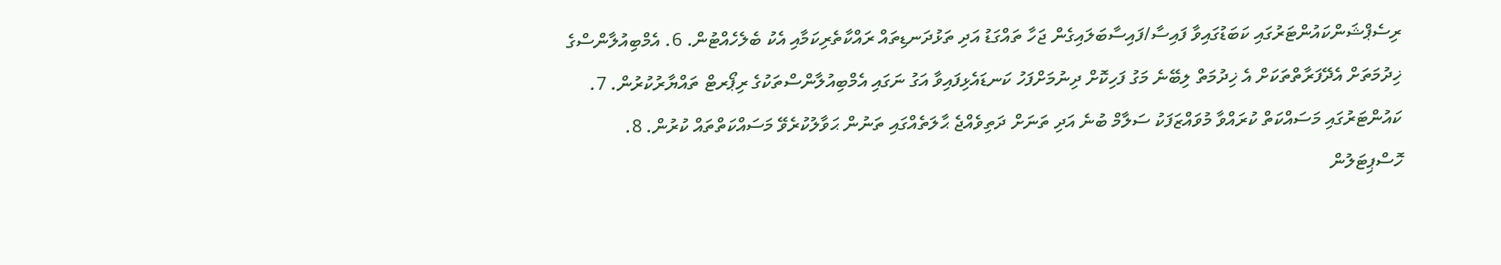ރިސެޕްޝަންކައުންޓަރުގައި ކަބަޑުގައިވާ ފައިސާ/ފައިސާބަލައިގެން ޖަހާ ތައްގަޑު އަދި ތަޅުދަނޑިތައް ރައްކާތެރިކަމާއި އެކު ބެލެހެއްޓުން. 6. އެމްބިއުލާންސްގެ ޚިދުމަތަށް އެދޭފަރާތްތަކަށް އެ ޚިދުމަތް ލިބޭނެ މަގު ފަހިކޮށް ދިނުމަށްފަހު ކަނޑައެޅިފައިވާ އަގު ނަގައި އެމްބިއުލާންސްތަކުގެ ރިޕޯރޓް ތައްޔާރުކުރުން. 7. ކައުންޓަރުގައި މަސައްކަތް ކުރައްވާ މުވައްޒަފަކު ސަލާމް ބުނެ އަދި ތަނަށް ދަތިވެއްޖެ ޙާލަތެއްގައި ތަނުން ޙަވާލުކުރެވޭ މަސައްކަތްތައް ކުރުން. 8. ހޮސްޕިޓަލުން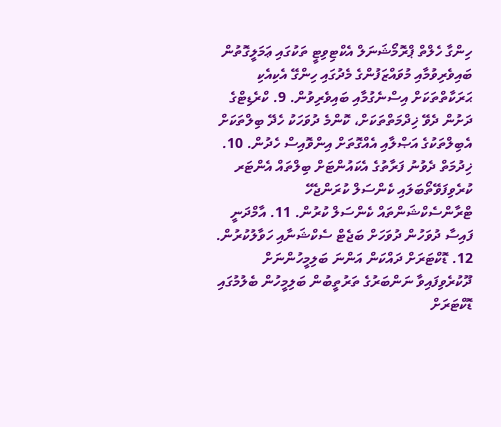ހިންގާ ހެލްތް ޕްރޮމޯޝަނަލް އެކްޓިވިޓީ ތަކުގައި ޢަމަލީގޮތުން ބައިވެރިވުމާއި މުވައްޒަފުންގެ މެދުގައި ހިންގޭ އެކިއެކި ޙަރަކާތްތަކަށް އިސްނެގުމާއި ބައިވެރިވުން. 9. ކްރެޑިޓްގެ ދަށުން ދެވޭ ޚިދްމަތްތަކަށް، ކޮންމެ ދުވަހަކު ހެދޭ ބިލްތަކަށް އެބިލްތަކުގެ އަޞްލާއި އެއްގޮތަށް އިންވޮއިސް ހެދުން. 10. ޚިދުމަތް ދެވުނު ފަރާތުގެ އެކައުންޓަށް ބިލްތައް އެންޓަރ ކުރެވިފަވޭތޯބަލައި ކެންސަލް ކުރަންޖެހޭ ޓްރާންސެކްޝަންތައް ކެންސަލް ކުރުން. 11. އާމްދަނީ ފައިސާ ދުވަހުން ދުވަހަށް ބަޖެޓް ސެކްޝަނާއި ހަވާލުކުރުން. 12. ޑޮކްޓަރަށް ދައްކަން އަންނަ ބަލިމީހުންނަށް ދޫކުރެވިފައިވާ ނަންބަރުގެ ތަރުތީބުން ބަލިމީހުން ބެލުމުގައި ޑޮކްޓަރަށް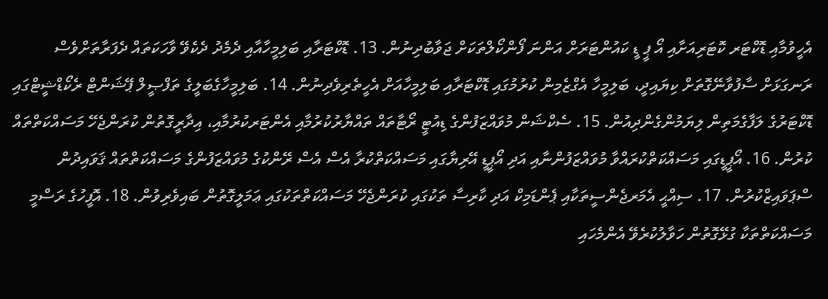އެހީވުމާއި ޑޮކްޓަރ ކޮޓަރިއަށާއި އޯ ޕީ ޑީ ކައުންޓަރަށް އަންނަ ފޯންކޯލްތަކަށް ޖަވާބުދިނުން. 13. ޑޮކްޓަރާއި ބަލިމީހާއާއި ދެމެދު ދެކެވޭ ވާހަކަތައް ދެފަރާތަށްވެސް ރަނގަޅަށް ސާފުވާނޭގޮތަށް ކިޔައިދީ، ބަލިމީހާ އެގްޒެމިން ކުރުމުގައި ޑޮކްޓަރާއި ބަލިމީހާއަށް އެހީތެރިވެދިނުން. 14. ބަލިމީހާގެބަލީގެ ތަފްޞީލް ޕޭޝަންޓް ރެކޯޑްޝީޓްގައި ޑޮކްޓަރުގެ ލަފާގެމަތިން ލިޔަމުންގެންދިއުން. 15. ސެކްޝަން މުވައްޒަފުންގެ ޑިއުޓީ ރޯޓާތައް ތައްޔާރުކުރުމާއި އެންޓަރކުރުމާއި، އިދާރީގޮތުން ކުރަންޖެހޭ މަސައްކަތްތައް ކުރުން. 16. އޯޕީޑީގައި މަސައްކަތްކުރައްވާ މުވައްޒަފުންނާއި އަދި އޯޕީޑީ އޭރިޔާގައި މަސައްކަތްކުރާ އެސް އެސް ރޭންކުގެ މުވައްޒަފުންގެ މަސައްކަތްތައް ޤަވައިދުން ސްޕަވައިޒްކުރުން. 17. ސިއްޙީ އެމަރޖެންސީތަކާއި ޕެންޑަމިކް އަދި ކާރިސާ ތަކުގައި ކުރަންޖެހޭ މަސައްކަތްތަކުގައި ޢަމަލީގޮތުން ބައިވެރިވުން. 18. އޮފީހުގެ ރަސްމީ މަސައްކަތްތަކާ ގުޅޭގޮތުން ހަވާލުކުރެވޭ އެންމެހައި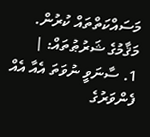މަސައްކަތްތައް ކުރުން.
މަޤާމުގެ ޝަރުޠުތައް: |
1. ސާނަވީ ނުވަތަ އެއާ އެއް ފެންވަރުގެ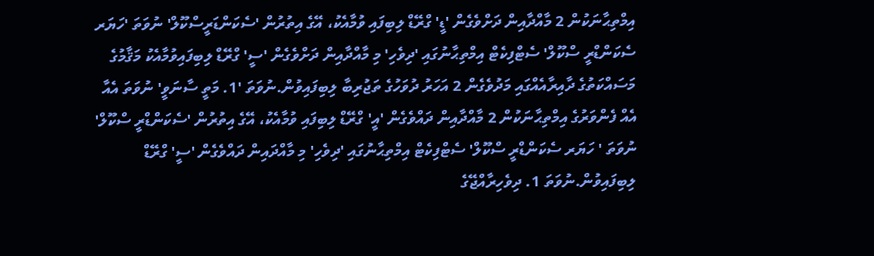އިމްތިޙާނަކުން 2 މާއްދާއިން ދަށްވެގެން 'ޑީ' ގްރޭޑް ލިބިފައި ވުމާއެކު، އޭގެ އިތުރުން 'ސެކަންޑަރީސްކޫލް' ނުވަތަ 'ހަޔަރ ސެކަންޑްރީ ސްކޫލް' ސެޓްފިކެޓް އިމްތިޙާނުގައި 'ދިވެހި' މި މާއްދާއިން ދަށްވެގެން 'ސީ' ގްރޭޑް ލިބިފައިވުމާއެކު މަޤާމުގެ މަސައްކަތުގެ ދާއިރާއެއްގައި މަދުވެގެން 2 އަހަރު ދުވަހުގެ ތަޖުރިބާ ލިބިފައިވުން.ނުވަތަ '1. މަތީ ސާނަވީ' ނުވަތަ އެއާ އެއް ފެންވަރުގެ އިމްތިޙާނަކުން 2 މާއްދާއިން ދައްވެގެން 'އީ' ގްރޭޑް ލިބިފައި ވުމާއެކު، އޭގެ އިތުރުން 'ސެކަންޑްރީ ސްކޫލް' ނުވަތަ ' ހަޔަރ ސެކަންޑްރީ ސްކޫލް' ސެޓްފިކެޓް އިމްތިޙާނުގައި 'ދިވެހި' މި މާއްދައިން ދައްވެގެން 'ސީ' ގްރޭޑް ލިބިފައިވުން.ނުވަތަ 1. ދިވެހިރާއްޖޭގެ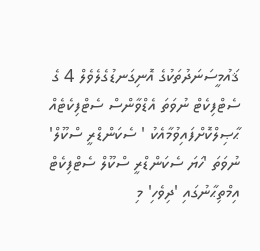ޤައުމީސަނަދުތަކުގެ އޮނިގަނޑުގެލެވެލް 4 ގެ ސެޓްފިކެޓް ނުވަތަ އެޑްވާންސް ސެޓްފިކެޓެއް ޙާޞިލްކޮށްފައިވުމާއެކު ' ސެކަންޑްރީ ސްކޫލް' ނުވަތަ 'ހަޔަ ސެކަންޑްރީ ސްކޫލް ސެޓްފިކެޓް އިމްތިޙާނުގައި 'ދިވެހި' މި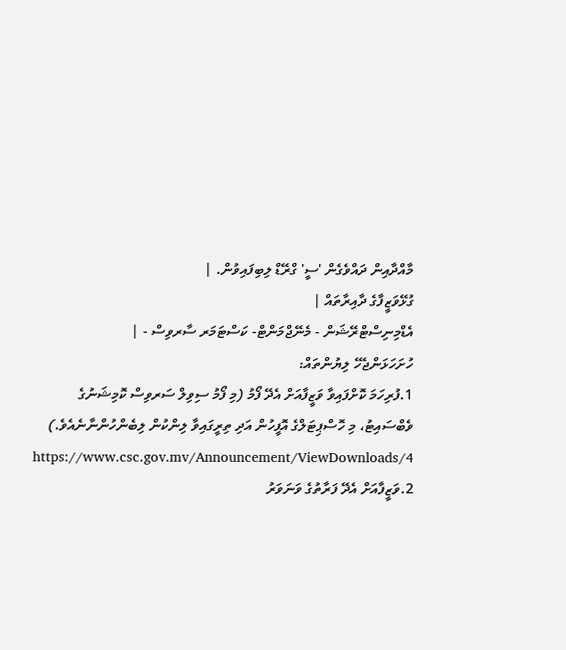މާއްދާއިން ދައްވެގެން 'ސީ' ގްރޭޑް ލިބިފައިވުން. |
ގުޅޭވަޒީފާގެ ދާއިރާތައް |
އެޑްމިނިސްޓްރޭޝަން - މެނޭޖްމަންޓް- ކަސްޓަމަރ ސާރވިސް - |
ހުށަހަޅަންޖެހޭ ލިޔުންތައް:
1.ފުރިހަމަ ކޮށްފައިވާ ވަޒީފާއަށް އެދޭ ފޯމު (މި ފޯމު ސިވިލް ސަރވިސް ކޮމިޝަނުގެ ވެބްސައިޓު، މި ހޮސްޕިޓަލްގެ އޮފީހުން އަދި ތިރީގައިވާ ލިންކުން ލިބެންހުންނާނެއެވެ.) https://www.csc.gov.mv/Announcement/ViewDownloads/4 2.ވަޒީފާއަށް އެދޭ ފަރާތުގެ ވަނަވަރު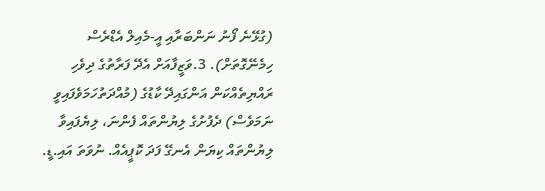(ގުޅޭނެ ފޯނު ނަންބަރާއި އީ-މެއިލް އެޑްރެސް ހިމެނޭގޮތަށް). 3.ވަޒީފާއަށް އެދޭ ފަރާތުގެ ދިވެހި ރައްޔިތެއްކަން އަންގައިދޭ ކާޑުގެ (މުއްދަތުހަމަވެފައިވީ ނަމަވެސް) ދެފުށުގެ ލިޔުންތައް ފެންނަ، ލިޔެފައިވާ ލިޔުންތައް ކިޔަން އެނގޭ ފަދަ ކޮޕީއެއް. ނުވަތަ އައި.ޑީ.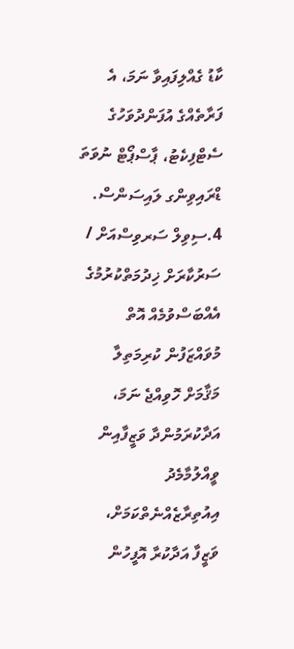ކާޑު ގެއްލިފައިވާ ނަމަ، އެ ފަރާތެއްގެ އުފަންދުވަހުގެ ސެޓްފިކެޓު، ޕާސްޕޯޓް ނުވަތަ ޑްރައިވިންގ ލައިސަންސް. 4.ސިވިލް ސަރވިސްއަށް / ސަރުކާރަށް ޚިދުމަތްކުރުމުގެ އެއްބަސްވުމެއް އޮތް މުވައްޒަފުން ކުރިމަތިލާ މަޤާމަށް ހޮވިއްޖެ ނަމަ، އަދާކުރަމުންދާ ވަޒީފާއިން ވީއްލުމާމެދު އިއުތިރާޒެއްނެތްކަމަށް، ވަޒީފާ އަދާކުރާ އޮފީހުން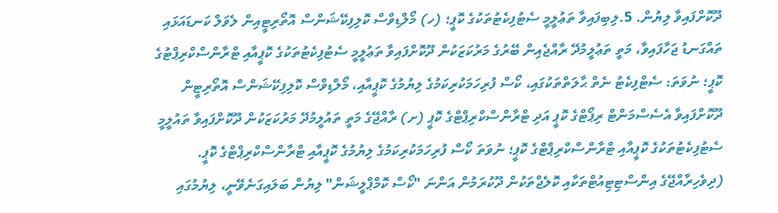ދޫކޮށްފައިވާ ލިޔުން. 5.ލިބިފައިވާ ތަޢުލީމީ ސެޓުފިކެޓުތަކުގެ ކޮޕީ؛ (ހ) މޯލްޑިވްސް ކޮލިފިކޭޝަންސް އޮތޯރިޓީއިން ލެވަލް ކަނޑައަޅައި ތައްގަނޑު ޖަހާފައިވާ، މަތީ ތަޢުލީމުދޭ ރާއްޖެއިން ބޭރުގެ މަރުކަޒަކުން ދޫކޮށްފައިވާ ތަޢުލީމީ ސެޓުފިކެޓުތަކުގެ ކޮޕީއާއި ޓްރާންސްކްރިޕްޓުގެ ކޮޕީ؛ ނުވަތަ: ސެޓްފިކެޓު ނެތް ޙާލަތްތަކުގައި، ކޯސް ފުރިހަމަކުރިކަމުގެ ލިޔުމުގެ ކޮޕީއާއި، މޯލްޑިވްސް ކޮލިފިކޭޝަންސް އޮތޯރިޓީން ދޫކޮށްފައިވާ އެސެސްމަންޓް ރިޕޯޓްގެ ކޮޕީ އަދި ޓްރާންސްކްރިޕްޓްގެ ކޮޕީ (ށ) ރާއްޖޭގެ މަތީ ތައުލީމުދޭ މަރުކަޒަކުން ދޫކޮށްފައިވާ ތައުލީމީ ސެޓުފިކެޓުތަކުގެ ކޮޕީއާއި ޓްރާންސްކްރިޕްޓްގެ ކޮޕީ؛ ނުވަތަ ކޯސް ފުރިހަމަކުރިކަމުގެ ލިޔުމުގެ ކޮޕީއާއި ޓްރާންސްކްރިޕްޓްގެ ކޮޕީ. (ދިވެހިރާއްޖޭގެ އިންސްޓިޓިއުޓްތަކާއި ކޮލެޖްތަކުން ދޫކުރަމުން އަންނަ "ކޯސް ކޮމްޕްލީޝަން" ލިޔުން ބަލައިގަނެވޭނީ، ލިޔުމުގައި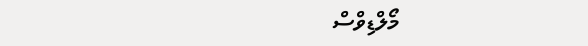މޯލްޑިވްސް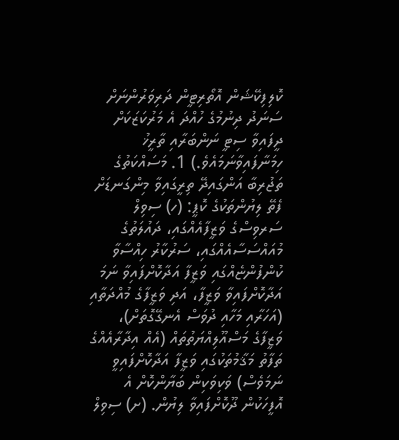ކޮލިފިކޭޝަން އޮތޯރިޓީން ދަރިވަރުންނަށް ސަނަދު ދިނުމުގެ ހުއްދަ އެ މަރުކަޒަކަށް ދީފައިވާ ސިޓީ ނަންބަރާއި ތާރީޚު ހިމަނާފައިވާނަމައެވެ.) 1. މަސައްކަތުގެ ތަޖުރިބާ އަންގައިދޭ ތިރީގައިވާ މިންގަނޑަށް ފެތޭ ލިޔުންތަކުގެ ކޮޕީ: (ހ) ސިވިލް ސަރވިސްގެ ވަޒީފާއެއްގައި، ދައުލަތުގެ މުއައްސަސާއެއްގައި، ސަރުކާރު ހިއްސާވާ ކުންފުންޏެއްގައި ވަޒީފާ އަދާކޮށްފައިވާ ނަމަ އަދާކޮށްފައިވާ ވަޒީފާ، އަދި ވަޒީފާގެ މުއްދަތާއި (އަހަރާއި މަހާއި ދުވަސް އެނގޭގޮތަށް)، ވަޒީފާގެ މަސްއޫލިއްޔަތުތައް (އެއް އިދާރާއެއްގެ ތަފާތު މަޤާމުތަކުގައި ވަޒީފާ އަދާކޮށްފައިވީ ނަމަވެސް) ވަކިވަކިން ބަޔާންކޮށް އެ އޮފީހަކުން ދޫކޮށްފައިވާ ލިޔުން. (ށ) ސިވިލް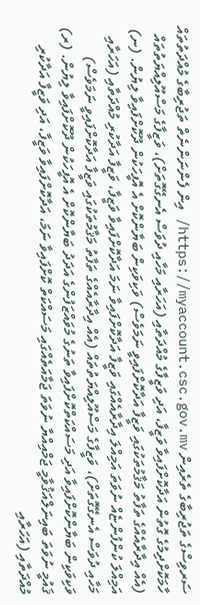ސަރވިސްގެ ތަޖުރިބާގެ ތެރެއިން https://myaccount.csc.gov.mv/ އިން ފެންނަންނެތް ތަޖުރިބާގެ މުއްދަތުތައް ހާމަކޮށްދިމުގެ ގޮތުން އަދާކޮށްފައިވާ ވަޒީފާ، އަދި ވަޒީފާގެ މުއްދަތާއި (އަހަރާއި މަހާއި ދުވަސް އެނގޭގޮތަށް)، ވަޒީފާގެ މަސްއޫލިއްޔަތުތައް (އެއް އިދާރާއެއްގެ ތަފާތު މަޤާމުތަކުގައި ވަޒީފާ އަދާކޮށްފައިވީ ނަމަވެސް) ވަކިވަކިން ބަޔާންކޮށް އެ އޮފީހަކުން ދޫކޮށްފައިވާ ލިޔުން. (ނ) އަމިއްލަ ކުންފުންޏެއް ނުވަތަ އަމިއްލަ އިދާރާއެއްގައި ވަޒީފާ އަދާކޮށްފައިވާ ނަމަ އަދާކޮށްފައިވާ ވަޒީފާ، ވަޒީފާ އަދާކުރި މުއްދަތާއި (އަހަރާއި މަހާއި ދުވަސް އެނގޭގޮތަށް)، ވަޒީފާގެ މަސްއޫލިއްޔަތުތައް (އެއް އިދާރާއެއްގެ ތަފާތު މަޤާމުތަކުގައި ވަޒީފާ އަދާކޮށްފައިވީ ނަމަވެސް) ވަކިވަކިން ބަޔާންކޮށްފައިވާ އަދި މަސައްކަތްކޮށްފައިވާ ތަނުގެ މުވައްޒަފުންގެ އަދަދު ބަޔާންކޮށް އެ އޮފީހަކުން ދޫކޮށްފައިވާ ލިޔުން. (ރ) ޤައުމީ ނުވަތަ ބައިނަލްއަޤުވާމީ ޖަމްއިއްޔާ ނުވަތަ ޖަމާއަތެއްގައި މަސައްކަތް ކޮށްފައިވާ ނަމަ، އަދާކޮށްފައިވާ ވަޒީފާ، އަދި ވަޒީފާ އަދާކުރި މުއްދަތާއި (އަހަރާއި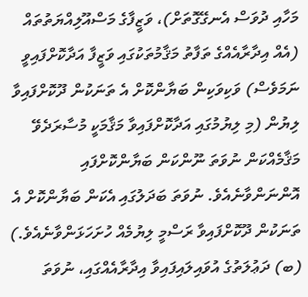މަހާއި ދުވަސް އެނގޭގޮތަށް)، ވަޒީފާގެ މަސްއޫލިއްޔަތުތައް (އެއް އިދާރާއެއްގެ ތަފާތު މަޤާމުތަކުގައި ވަޒީފާ އަދާކޮށްފައިވީ ނަމަވެސް) ވަކިވަކިން ބަޔާންކޮށް އެ ތަނަކުން ދޫކޮށްފައިވާ ލިޔުން (މި ލިޔުމުގައި އަދާކޮށްފައިވާ މަޤާމަކީ މުސާރަދެވޭ މަޤާމެއްކަން ނުވަތަ ނޫންކަން ބަޔާންކޮށްފައި އޮންނަންވާނެއެވެ. ނުވަތަ ބަދަލުގައި އެކަން ބަޔާންކޮށް އެ ތަނަކުން ދޫކޮށްފައިވާ ރަސްމީ ލިޔުމެއް ހުށަހަޅަންވާނެއެވެ.) (ބ) ދަޢުލަތުގެ އުވައިލައިފައިވާ އިދާރާއެއްގައި، ނުވަތަ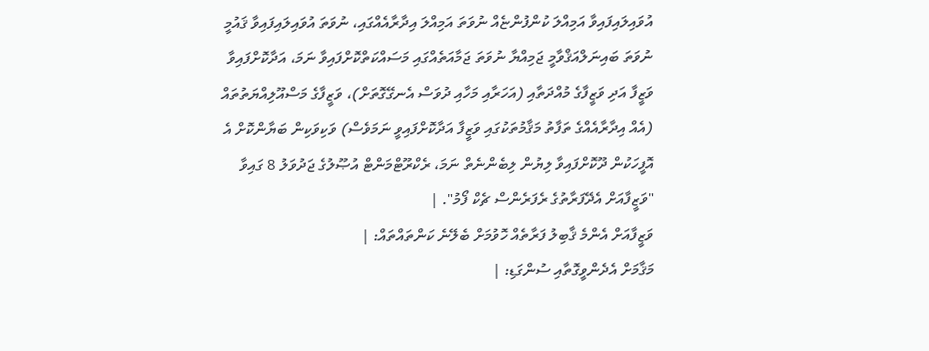އުވައިލައިފައިވާ އަމިއްލަ ކުންފުންޏެއް ނުވަތަ އަމިއްލަ އިދާރާއެއްގައި، ނުވަތަ އުވައިލައިފައިވާ ޤައުމީ ނުވަތަ ބައިނަލްއަޤްވާމީ ޖަމިއްޔާ ނުވަތަ ޖަމާއަތެއްގައި މަސައްކަތްކޮށްފައިވާ ނަމަ، އަދާކޮށްފައިވާ ވަޒީފާ އަދި ވަޒީފާގެ މުއްދަތާއި (އަހަރާއި މަހާއި ދުވަސް އެނގޭގޮތަށް)، ވަޒީފާގެ މަސްއޫލިއްޔަތުތައް (އެއް އިދާރާއެއްގެ ތަފާތު މަޤާމުތަކުގައި ވަޒީފާ އަދާކޮށްފައިވީ ނަމަވެސް) ވަކިވަކިން ބަޔާންކޮށް އެ އޮފީހަކުން ދޫކޮށްފައިވާ ލިޔުން ލިބެންނެތް ނަމަ، ރެކްރޫޓްމަންޓް އުޞޫލުގެ ޖަދުވަލު 8 ގައިވާ "ވަޒީފާއަށް އެދޭފަރާތުގެ ރެފަރެންސް ޗެކް ފޯމު". |
ވަޒީފާއަށް އެންމެ ޤާބިލު ފަރާތެއް ހޮވުމަށް ބެލޭނެ ކަންތައްތައް: |
މަޤާމަށް އެދެންވީގޮތާއި ސުންގަޑި: |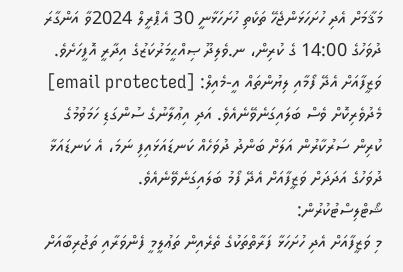މަޤާމަށް އެދި ހުށަހަޅަންޖެހޭ ތަކެތި ހުށަހަޅާނީ 30 އެޕްރީލް 2024ވާ އަންގާރަ ދުވަހުގެ 14:00 ގެ ކުރިން، ނ.ވެލިދޫ ޞިއްޙީމަރުކަޒުގެ އިދާރީ އޮފީހަށެވެ. ވަޒީފާއަށް އެދޭ ފޯމާއި ލިޔުންތައް އީ-މެއިލް: [email protected] މެދުވެރިކޮށް ވެސް ބަލައިގަނެވޭނެއެވެ. އަދި އިޢުލާނުގެ ސުންގަޑި ހަމަވުމުގެ ކުރިން ސަރުކާރުން އަލަށް ބަންދު ދުވަހެއް ކަނޑައަޅައިފި ނަމަ، އެ ކަނޑައަޅާ ދުވަހުގެ އަދަދަށް ވަޒީފާއަށް އެދޭ ފޯމު ބަލައިގަނެވޭނެއެވެ.
ޝޯޓްލިސްޓުކުރުން:
މި ވަޒީފާއަށް އެދި ހުށަހަޅާ ފަރާތްތަކުގެ ތެރެއިން ތަޢުލީމީ ފެންވަރާއި ތަޖުރިބާއަށް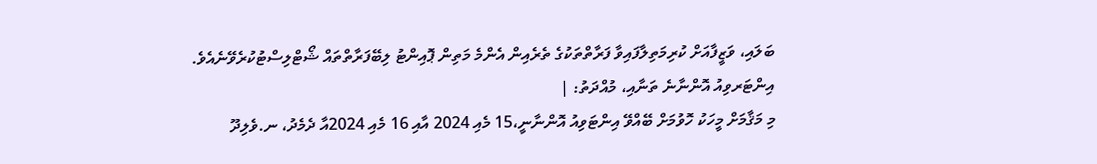ބަލައި، ވަޒީފާއަށް ކުރިމަތިލާފައިވާ ފަރާތްތަކުގެ ތެރެއިން އެންމެ މަތިން ޕޮއިންޓު ލިބޭފަރާތްތައް ޝޯޓްލިސްޓުކުރެވޭނެއެވެ.
އިންޓަރވިއު އޮންނާނެ ތަނާއި، މުއްދަތު: |
މި މަޤާމަށް މީހަކު ހޮވުމަށް ބޭއްވޭ އިންޓަވިއު އޮންނާނީ،15 މެއި 2024 އާއި 16 މެއި 2024އާ ދެމެދު، ނ.ވެލިދޫ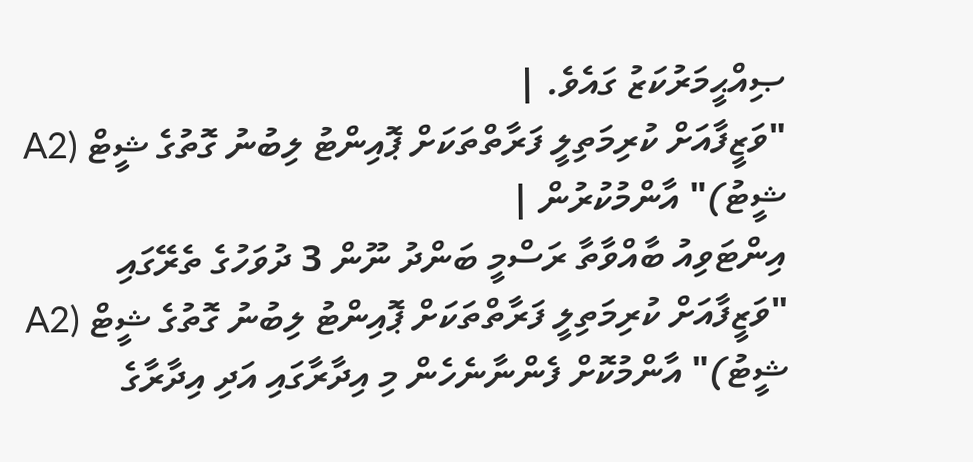ޞިއްޙީމަރުކަޒު ގައެވެ. |
"ވަޒީފާއަށް ކުރިމަތިލީ ފަރާތްތަކަށް ޕޮއިންޓު ލިބުނު ގޮތުގެ ޝީޓް (A2 ޝީޓު)" އާންމުކުރުން |
އިންޓަވިއު ބާއްވާތާ ރަސްމީ ބަންދު ނޫން 3 ދުވަހުގެ ތެރޭގައި "ވަޒީފާއަށް ކުރިމަތިލީ ފަރާތްތަކަށް ޕޮއިންޓު ލިބުނު ގޮތުގެ ޝީޓް (A2 ޝީޓު)" އާންމުކޮށް ފެންނާނެހެން މި އިދާރާގައި އަދި އިދާރާގެ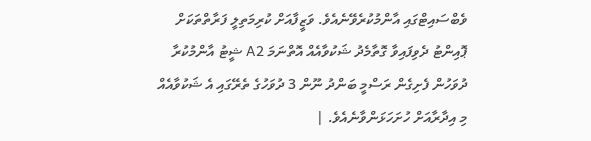ވެބްސައިޓްގައި އާންމުކުރެވޭނެއެވެ. ވަޒީފާއަށް ކުރިމަތިލީ ފަރާތްތަކަށް ޕޮއިންޓު ދެވިފައިވާ ގޮތާމެދު ޝަކުވާއެއް އޮތްނަމަ A2 ޝީޓު އާންމުކުރާ ދުވަހުން ފެށިގެން ރަސްމީ ބަންދު ނޫން 3 ދުވަހުގެ ތެރޭގައި އެ ޝަކުވާއެއް މި އިދާރާއަށް ހުށަހަޅަންވާނެއެވެ. |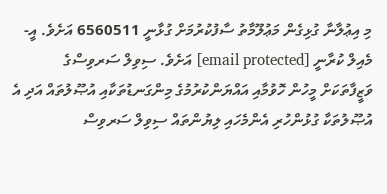މި އިޢުލާނާ ގުޅިގެން މަޢުލޫމާތު ސާފުކުރުމަށް ގުޅާނީ 6560511 އަށެވެ. އީ-މެއިލް ކުރާނީ [email protected] އަށެވެ. ސިވިލް ސަރވިސްގެ ވަޒީފާތަކަށް މީހުން ހޮވުމާއި އައްޔަންކުރުމުގެ މިންގަނޑުތަކާއި އުޞޫލުތައް އަދި އެ އުޞޫލުތަކާ ގުޅުންހުރި އެންމެހައި ލިޔުންތައް ސިވިލް ސަރވިސް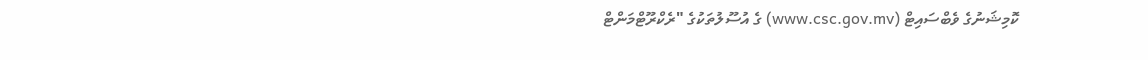ކޮމިޝަނުގެ ވެބްސައިޓް (www.csc.gov.mv) ގެ އުސޫލުތަކުގެ "ރެކްރޫޓްމަންޓް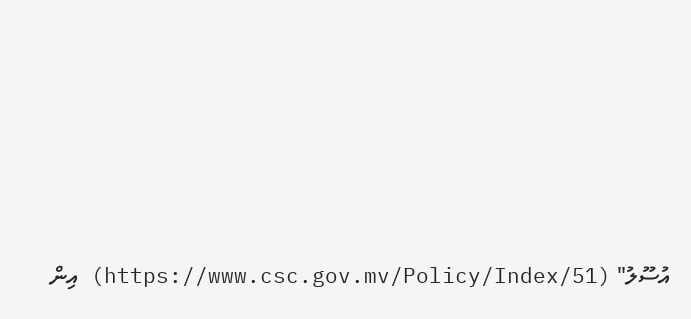އުސޫލު" (https://www.csc.gov.mv/Policy/Index/51) އިން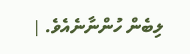ލިބެން ހުންނާނެއެވެ. |